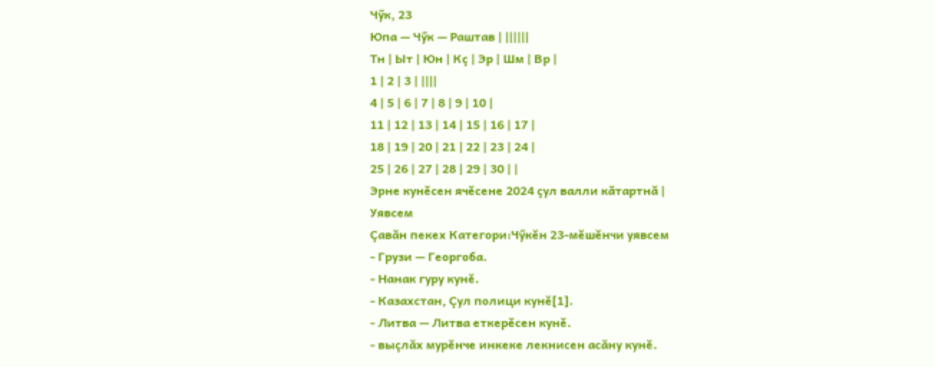Чӳк, 23
Юпа — Чӳк — Раштав | ||||||
Тн | Ыт | Юн | Кç | Эр | Шм | Вр |
1 | 2 | 3 | ||||
4 | 5 | 6 | 7 | 8 | 9 | 10 |
11 | 12 | 13 | 14 | 15 | 16 | 17 |
18 | 19 | 20 | 21 | 22 | 23 | 24 |
25 | 26 | 27 | 28 | 29 | 30 | |
Эрне кунĕсен ячĕсене 2024 çул валли кăтартнă |
Уявсем
Çавăн пекех Категори:Чӳкĕн 23-мĕшĕнчи уявсем
- Грузи — Георгоба.
- Нанак гуру кунĕ.
- Казахстан, Çул полици кунĕ[1].
- Литва — Литва еткерĕсен кунĕ.
- выçлăх мурĕнче инкеке лекнисен асăну кунĕ.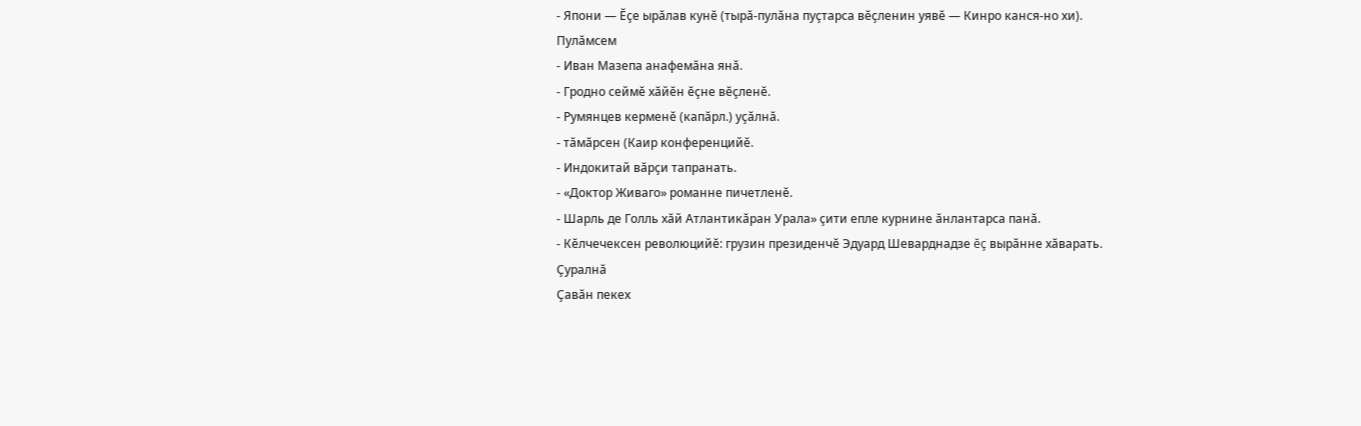- Япони — Ĕçе ырăлав кунĕ (тырă-пулăна пуçтарса вĕçленин уявĕ — Кинро канся-но хи).
Пулăмсем
- Иван Мазепа анафемăна янă.
- Гродно сеймĕ хăйĕн ĕçне вĕçленĕ.
- Румянцев керменĕ (капăрл.) уçăлнă.
- тăмăрсен (Каир конференцийĕ.
- Индокитай вăрçи тапранать.
- «Доктор Живаго» романне пичетленĕ.
- Шарль де Голль хăй Атлантикăран Урала» çити епле курнине ăнлантарса панă.
- Кĕлчечексен революцийĕ: грузин президенчĕ Эдуард Шеварднадзе ĕç вырăнне хăварать.
Çуралнă
Çавăн пекех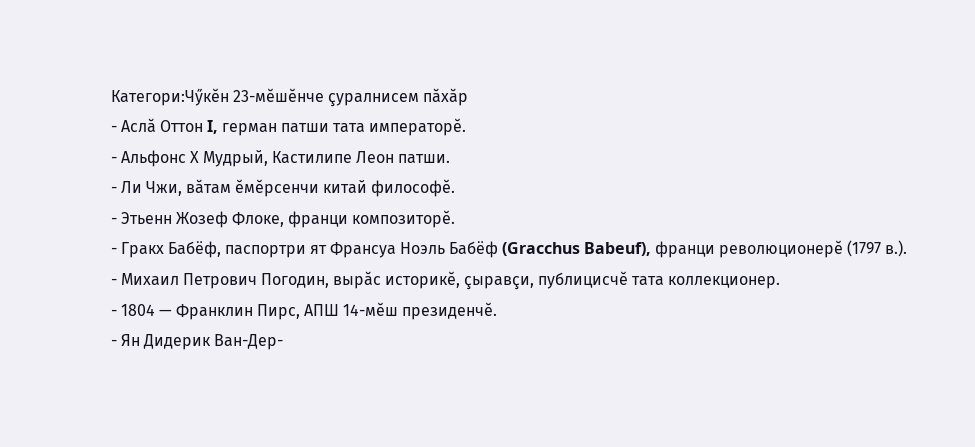Категори:Чӳкĕн 23-мĕшĕнче çуралнисем пăхăр
- Аслă Оттон I, герман патши тата императорĕ.
- Альфонс Х Мудрый, Кастилипе Леон патши.
- Ли Чжи, вăтам ĕмĕрсенчи китай философĕ.
- Этьенн Жозеф Флоке, франци композиторĕ.
- Гракх Бабёф, паспортри ят Франсуа Ноэль Бабёф (Gracchus Babeuf), франци революционерĕ (1797 в.).
- Михаил Петрович Погодин, вырăс историкĕ, çыравçи, публицисчĕ тата коллекционер.
- 1804 — Франклин Пирс, АПШ 14-мĕш президенчĕ.
- Ян Дидерик Ван-Дер-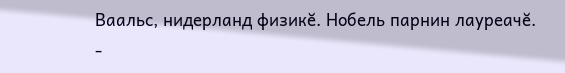Ваальс, нидерланд физикĕ. Нобель парнин лауреачĕ.
-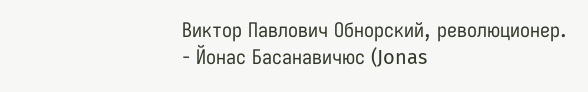Виктор Павлович Обнорский, революционер.
- Йонас Басанавичюс (Jonas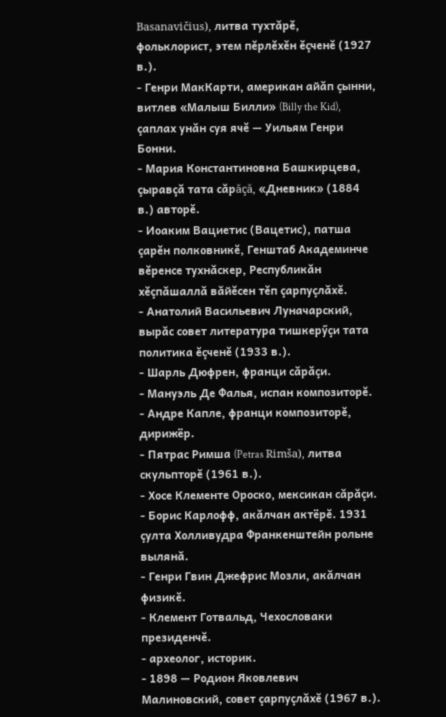Basanavičius), литва тухтăрĕ, фольклорист, этем пĕрлĕхĕн ĕçченĕ (1927 в.).
- Генри МакКарти, американ айăп çынни, витлев «Малыш Билли» (Billy the Kid), çаплах унăн суя ячĕ — Уильям Генри Бонни.
- Мария Константиновна Башкирцева, çыравçă тата сăрăçă, «Дневник» (1884 в.) авторĕ.
- Иоаким Вациетис (Вацетис), патша çарĕн полковникĕ, Генштаб Академинче вĕренсе тухнăскер, Республикăн хĕçпăшаллă вăйĕсен тĕп çарпуçлăхĕ.
- Анатолий Васильевич Луначарский, вырăс совет литература тишкерӳçи тата политика ĕçченĕ (1933 в.).
- Шарль Дюфрен, франци сăрăçи.
- Мануэль Де Фалья, испан композиторĕ.
- Андре Капле, франци композиторĕ, дирижёр.
- Пятрас Римша (Petras Rimša), литва скульпторĕ (1961 в.).
- Хосе Клементе Ороско, мексикан сăрăçи.
- Борис Карлофф, акăлчан актёрĕ. 1931 çулта Холливудра Франкенштейн рольне вылянă.
- Генри Гвин Джефрис Мозли, акăлчан физикĕ.
- Клемент Готвальд, Чехословаки президенчĕ.
- археолог, историк.
- 1898 — Родион Яковлевич Малиновский, совет çарпуçлăхĕ (1967 в.).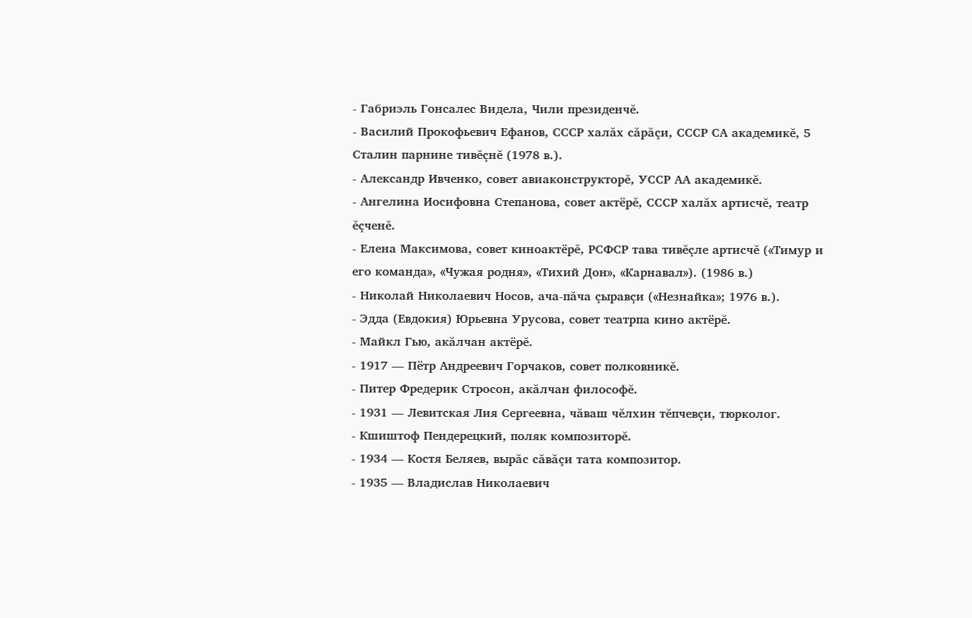- Габриэль Гонсалес Видела, Чили президенчĕ.
- Василий Прокофьевич Ефанов, СССР халăх сăрăçи, СССР СА академикĕ, 5 Сталин парнине тивĕçнĕ (1978 в.).
- Александр Ивченко, совет авиаконструкторĕ, УССР АА академикĕ.
- Ангелина Иосифовна Степанова, совет актёрĕ, СССР халăх артисчĕ, театр ĕçченĕ.
- Елена Максимова, совет киноактёрĕ, РСФСР тава тивĕçле артисчĕ («Тимур и его команда», «Чужая родня», «Тихий Дон», «Карнавал»). (1986 в.)
- Николай Николаевич Носов, ача-пăча çыравçи («Незнайка»; 1976 в.).
- Эдда (Евдокия) Юрьевна Урусова, совет театрпа кино актёрĕ.
- Майкл Гью, акăлчан актёрĕ.
- 1917 — Пётр Андреевич Горчаков, совет полковникĕ.
- Питер Фредерик Стросон, акăлчан философĕ.
- 1931 — Левитская Лия Сергеевна, чăваш чĕлхин тĕпчевçи, тюрколог.
- Кшиштоф Пендерецкий, поляк композиторĕ.
- 1934 — Костя Беляев, вырăс сăвăçи тата композитор.
- 1935 — Владислав Николаевич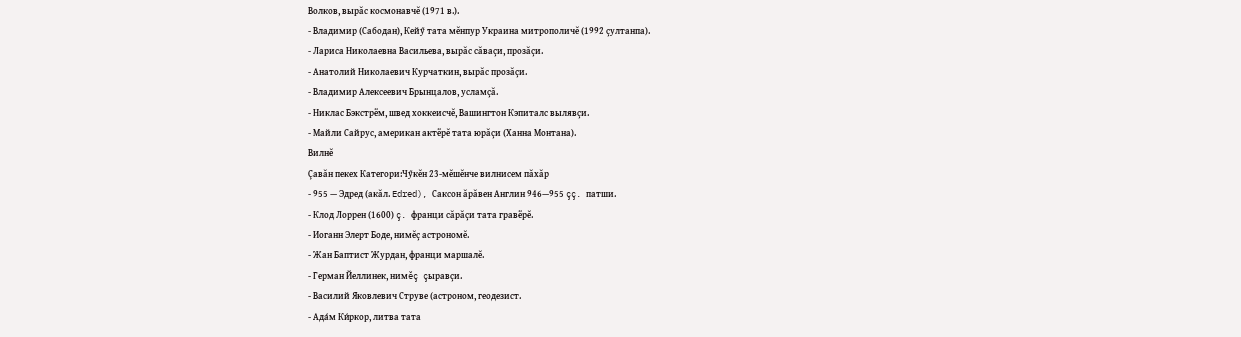Волков, вырăс космонавчĕ (1971 в.).
- Владимир (Сабодан), Кейӳ тата мĕнпур Украина митрополичĕ (1992 çултанпа).
- Лариса Николаевна Васильева, вырăс сăваçи, прозăçи.
- Анатолий Николаевич Курчаткин, вырăс прозăçи.
- Владимир Алексеевич Брынцалов, усламçă.
- Никлас Бэкстрём, швед хоккеисчĕ, Вашингтон Кэпиталс вылявçи.
- Майли Сайрус, американ актёрĕ тата юрăçи (Ханна Монтана).
Вилнĕ
Çавăн пекех Категори:Чӳкĕн 23-мĕшĕнче вилнисем пăхăр
- 955 — Эдред (акăл. Edred), Саксон ăрăвен Англин 946—955 çç. патши.
- Клод Лоррен (1600) ç. франци сăрăçи тата гравёрĕ.
- Иоганн Элерт Боде, нимĕç астрономĕ.
- Жан Баптист Журдан, франци маршалĕ.
- Герман Йеллинек, нимĕç çыравçи.
- Василий Яковлевич Струве (астроном, геодезист.
- Ада́м Ки́ркор, литва тата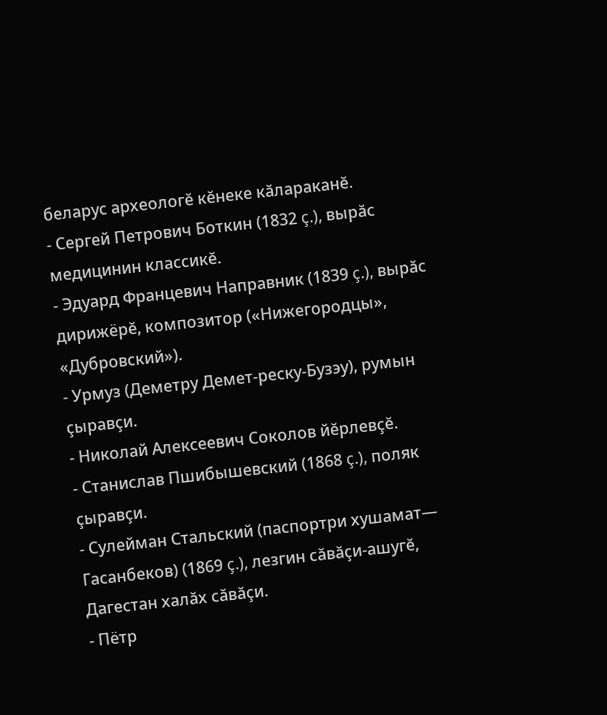беларус археологĕ кĕнеке кăлараканĕ.
- Сергей Петрович Боткин (1832 ç.), вырăс медицинин классикĕ.
- Эдуард Францевич Направник (1839 ç.), вырăс дирижёрĕ, композитор («Нижегородцы», «Дубровский»).
- Урмуз (Деметру Демет-реску-Бузэу), румын çыравçи.
- Николай Алексеевич Соколов йĕрлевçĕ.
- Станислав Пшибышевский (1868 ç.), поляк çыравçи.
- Сулейман Стальский (паспортри хушамат— Гасанбеков) (1869 ç.), лезгин сăвăçи-ашугĕ, Дагестан халăх сăвăçи.
- Пётр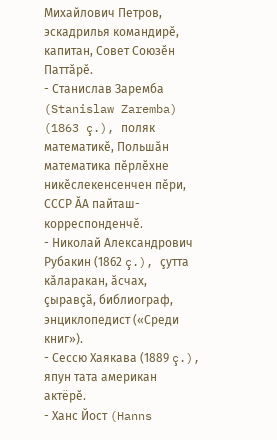Михайлович Петров, эскадрилья командирĕ, капитан, Совет Союзĕн Паттăрĕ.
- Станислав Заремба (Stanislaw Zaremba) (1863 ç.), поляк математикĕ, Польшăн математика пĕрлĕхне никĕслекенсенчен пĕри, СССР ĂА пайташ-корреспонденчĕ.
- Николай Александрович Рубакин (1862 ç.), çутта кăларакан, ăсчах, çыравçă, библиограф, энциклопедист («Среди книг»).
- Сессю Хаякава (1889 ç.), япун тата американ актёрĕ.
- Ханс Йост (Hanns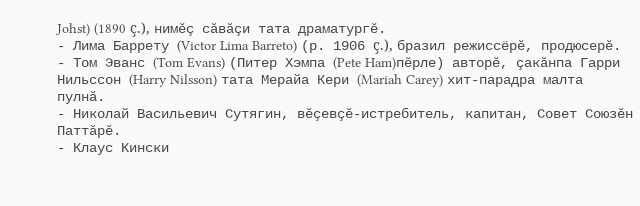Johst) (1890 ç.), нимĕç сăвăçи тата драматургĕ.
- Лима Баррету (Victor Lima Barreto) (р. 1906 ç.), бразил режиссёрĕ, продюсерĕ.
- Том Эванс (Tom Evans) (Питер Хэмпа (Pete Ham)пĕрле) авторĕ, çакăнпа Гарри Нильссон (Harry Nilsson) тата Мерайа Кери (Mariah Carey) хит-парадра малта пулнă.
- Николай Васильевич Сутягин, вĕçевçĕ-истребитель, капитан, Совет Союзĕн Паттăрĕ.
- Клаус Кински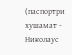(паспортри хушамат - Николаус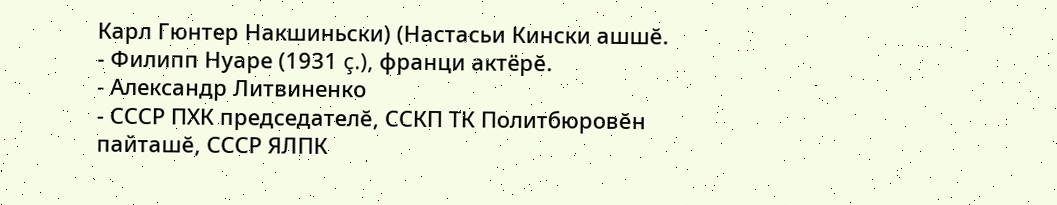Карл Гюнтер Накшиньски) (Настасьи Кински ашшĕ.
- Филипп Нуаре (1931 ç.), франци актёрĕ.
- Александр Литвиненко
- СССР ПХК председателĕ, ССКП ТК Политбюровĕн пайташĕ, СССР ЯЛПК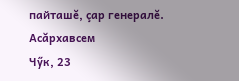пайташĕ, çар генералĕ.
Асăрхавсем
Чӳк, 23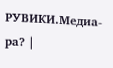РУВИКИ.Медиа-ра? |